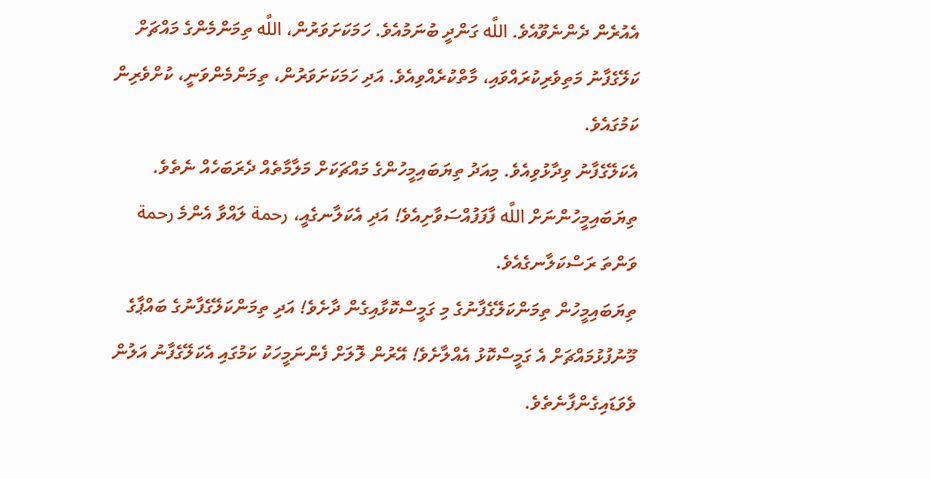އެއުރެން ދެންނެވޫއެވެ. اللَّه ގަންދީ ބުނަމުއެވެ. ހަމަކަށަވަރުން، اللَّه ތިމަންމެންގެ މައްޗަށް ކަލޭގެފާނު މަތިވެރިކުރައްވައި، މާތްކުރެއްވިއެވެ. އަދި ހަމަކަށަވަރުން، ތިމަންމެންވަނީ، ކުށްވެރިން ކަމުގައެވެ.
އެކަލޭގެފާނު ވިދާޅުވިއެވެ. މިއަދު ތިޔަބައިމީހުންގެ މައްޗަކަށް މަލާމާތެއް ދެރަބަހެއް ނެތެވެ. ތިޔަބައިމީހުންނަށް اللَّه ފާފަފުއްސަވާށިއެވެ! އަދި އެކަލާނގެއީ، رحمة ލައްވާ އެންމެ رحمة ވަންތަ ރަސްކަލާނގެއެވެ.
ތިޔަބައިމީހުން ތިމަންކަލޭގެފާނުގެ މި ގަމީސްކޮޅާއިގެން ދާށެވެ! އަދި ތިމަންކަލޭގެފާނުގެ ބައްޕާގެ މޫނުފުޅުމައްޗަށް އެ ގަމީސްކޮޅު އެއްލާށެވެ! އޭރުން ލޮލަށް ފެންނަމީހަކު ކަމުގައި އެކަލޭގެފާނު އަލުން ވެވަޑައިގެންފާނެތެވެ.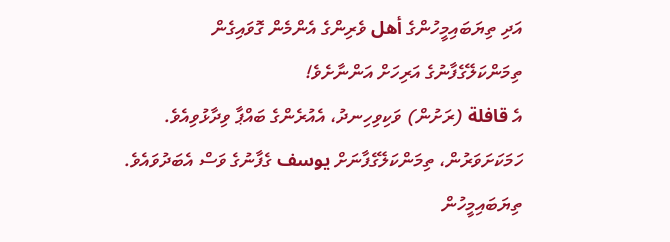އަދި ތިޔަބައިމީހުންގެ أهل ވެރިންގެ އެންމެން ގޮވައިގެން ތިމަންކަލޭގެފާނުގެ އަރިހަށް އަންނާށެވެ!
އެ قافلة (ރަށުން) ވަކިވިހިނދު، އެއުރެންގެ ބައްޕާ ވިދާޅުވިއެވެ. ހަމަކަށަވަރުން، ތިމަންކަލޭގެފާނަށް يوسف ގެފާނުގެ ވަސް އެބަދުވައެވެ. ތިޔަބައިމީހުން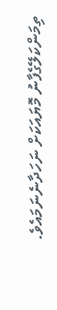ތިމަންކަލޭގެފާނު މޮޔައަކަށް ނަހަދާނެނަމައެވެ.